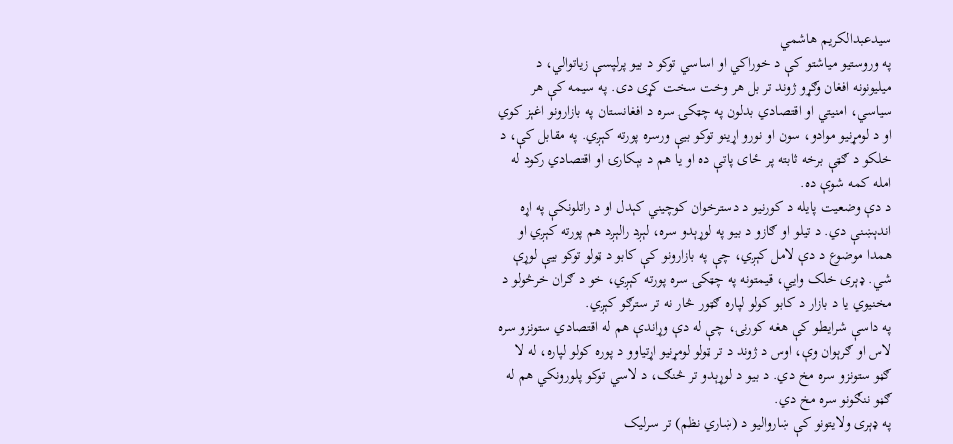سیدعبدالکریم هاشمي
په وروستیو میاشتو کې د خوراکي او اساسي توکو د بیو پرلپسې زیاتوالي، د میلیونونه افغان وګړو ژوند تر بل هر وخت سخت کړی دی. په سیمه کې هر سیاسي، امنیتي او اقتصادي بدلون په چټکۍ سره د افغانستان په بازارونو اغېز کوي او د لومړنیو موادو، سون او نورو اړینو توکو بیې ورسره پورته کېږي. په مقابل کې، د خلکو د ګټې برخه ثابته پر ځای پاتې ده او یا هم د بېکارۍ او اقتصادي رکود له امله کمه شوې ده.
د دې وضعیت پایله د کورنیو د دسترخوان کوچیني کېدل او د راتلونکې په اړه اندېښنې دي. د تیلو او ګازو د بیو په لوړېدو سره، لېږد رالېږد هم پورته کېږي او همدا موضوع د دې لامل کېږي، چې په بازارونو کې کابو د ټولو توکو بیې لوړې شي. ډېری خلک وايي، قیمتونه په چټکۍ سره پورته کېږي، خو د ګران خرڅولو د مخنیوي یا د بازار د کابو کولو لپاره ګټور څار نه تر سترګو کېږي.
په داسې شرایطو کې هغه کورنۍ، چې له دې وړاندې هم له اقتصادي ستونزو سره لاس او ګرېوان وې، اوس د ژوند د تر ټولو لومړنیو اړتیاوو د پوره کولو لپاره، له لا ګڼو ستونزو سره مخ دي. د بیو د لوړېدو تر څنګ، د لاسي توکو پلورونکي هم له ګڼو ننګونو سره مخ دي.
په ډېری ولایتونو کې ښاروالیو د (ښاري نظم) تر سرلیک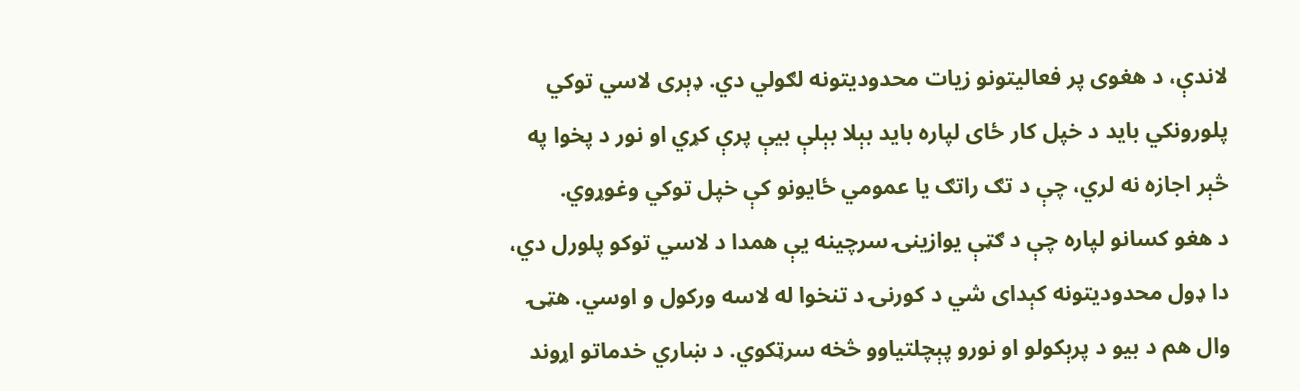لاندې، د هغوی پر فعالیتونو زیات محدودیتونه لګولي دي. ډېری لاسي توکي پلورونکي باید د خپل کار ځای لپاره باید بېلا بېلې بیې پرې کړي او نور د پخوا په څېر اجازه نه لري، چې د تګ راتګ یا عمومي ځایونو کې خپل توکي وغوړوي.
د هغو کسانو لپاره چې د ګټې یوازینۍ سرچینه یې همدا د لاسي توکو پلورل دي، دا ډول محدودیتونه کېدای شي د کورنۍ د تنخوا له لاسه ورکول و اوسي. هټۍ وال هم د بیو د پرېکولو او نورو پېچلتیاوو څخه سرټکوي. د ښاري خدماتو اړوند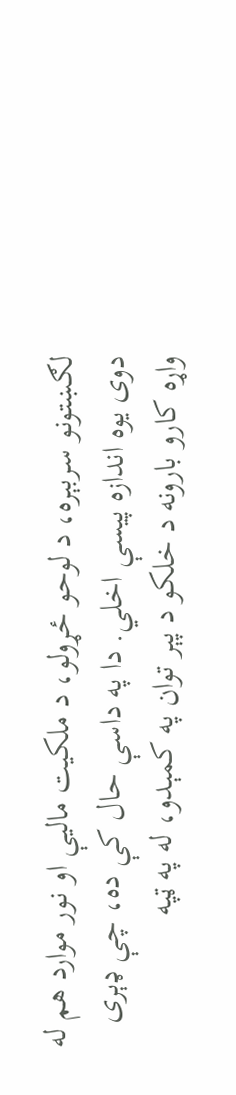لګښتونو سربېره، د لوحو ځړولو، د ملکیت مالیې او نور موارد هم له دوی یوه اندازه پیسې اخلي. دا په داسې حال کې ده، چې ډېری واړه کارو بارونه د خلکو د پېر توان په کمېدو، له په ټپه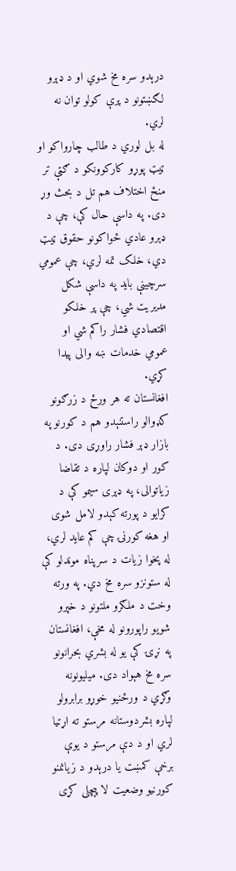درېدو سره مخ شوي او د ډېرو لګښتونو د پرې کولو توان نه لري.
له بل لوري د طالب چارواکو او ټیټ پوړو کارکوونکو د ګټې تر منځ اختلاف هم تل د بحث وړ دی. په داسې حال کې، چې د ډېرو عادي ځواکونو حقوق ټیټ دي، خلک تمه لري، چې عمومي سرچینې باید په داسې شکل مدیریت شي، چې پر خلکو اقتصادي فشار راکم شي او عمومي خدمات ښه والی پیدا کړي.
افغانستان ته هر ورځ د زرګونو کډوالو راستنېدو هم د کورنو په بازار ډېر فشار راوړی دی. د کور او دوکان لپاره د تقاضا زیاتوالی، په ډېری سیمو کې د کرایو د پورته کېدو لامل شوی او هغه کورنۍ چې کم عاید لري، له پخوا زیات د سرپناه موندلو کې له ستونزو سره مخ دي. په ورته وخت د ملګرو ملتونو د خپرو شویو راپورونو له مخې، افغانستان په نړۍ کې یو له بشري بحرانونو سره مخ هېواد دی. میلیونونه وګړي د ورځنیو خوړو برابرولو لپاره بشردوستانه مرستو ته اړتیا لري او د دې مرستو د یوې برخې کمښت یا درېدو د زیانمنو کورنیو وضعیت لا پېچلی کړی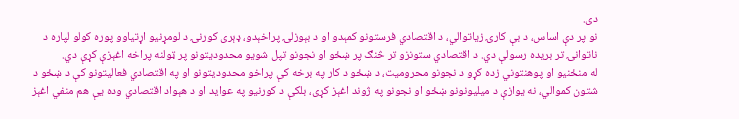دی.
نو پر دې اساس، د بې کارۍ زیاتوالي، د اقتصادي فرستونو کمېدو او د بېوزلۍ پراخېدو، ډېری کورنۍ د لومړنیو اړتیاوو پوره کولو لپاره د ناتوانۍ تر بریده رسولې دي. د اقتصادي ستونزو تر څنګ پر ښځو او نجونو تپل شویو محدودیتونو پر ټولنه پراخه اغېزې کړې دي.
له منځنیو او پوهنتوني زده کړو د نجونو محرومیت، د ښځو د کار په برخه کې پراخو محدودیتونو او په اقتصادي فعالیتونو کې د ښځو د شتون کموالي، نه یوازې د میلیونونو ښځو او نجونو په ژوند اغېز کړی، بلکې د کورنیو په عواید او د هېواد اقتصادي وده یې هم منفي اغېز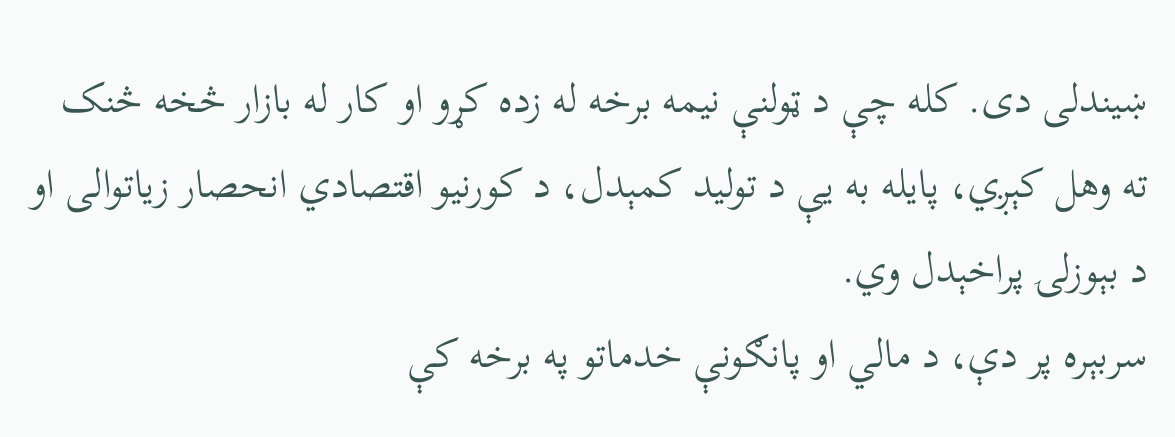ښیندلی دی. کله چې د ټولنې نیمه برخه له زده کړو او کار له بازار څخه څنک ته وهل کېږي، پایله به یې د تولید کمېدل، د کورنیو اقتصادي انحصار زیاتوالی او د بېوزلۍ پراخېدل وي.
سربېره پر دې، د مالي او پانګونې خدماتو په برخه کې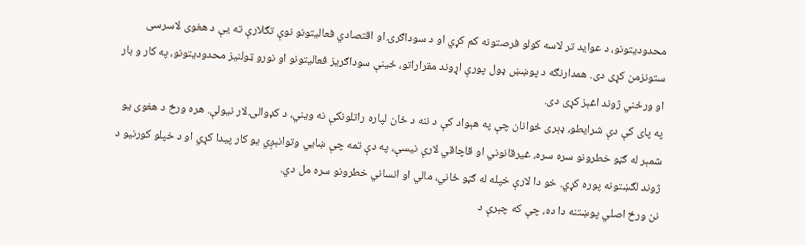محدودیتونو، د عواید تر لاسه کولو فرصتونه کم کړي او د سوداګرۍ او اقتصادي فعالیتونو نوې تګلارې ته یې د هغوی لاسرسی ستونزمن کړی دی. همدارنګه د پوښښ ډول پورې اړوند مقراراتو، ځینې سوداګریز فعالیتونو او نورو ټولنیز محدودیتونو، په کار و بار او ورځني ژوند اغېز کړی دی.
په پای کې دې شرایطو، ډېری ځوانان چې په هېواد کې د ننه د ځان لپاره راتلونکې نه ویني، د کډوالۍ لار نیولې. هره ورځ د هغوی یو شمېر له ګڼو خطرونو سره سره، غیرقانوني او قاچاقي لارې نیسې، په دې تمه چې ښايي وتوانېږي یو کار پیدا کړي او د خپلو کورنیو د ژوند لګښتونه پوره کړي. خو دا لارې خپله له ګڼو ځاني، مالي او انساني خطرونو سره مل دي.
نن ورځ اصلي پوښتنه دا ده، چې که چېرې د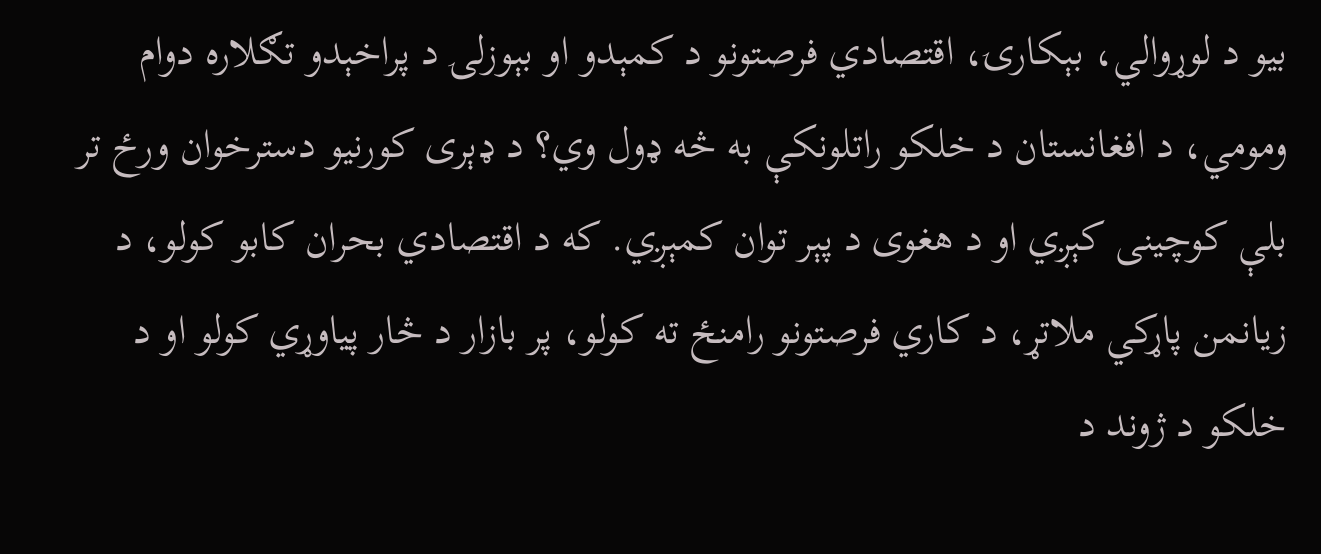بیو د لوړوالي، بېکارۍ، اقتصادي فرصتونو د کمېدو او بېوزلۍ د پراخېدو تګلاره دوام ومومي، د افغانستان د خلکو راتلونکې به څه ډول وي؟ د ډېری کورنیو دسترخوان ورځ تر بلې کوچینی کېږي او د هغوی د پېر توان کمېږي. که د اقتصادي بحران کابو کولو، د زیانمن پاړکي ملاتړ، د کاري فرصتونو رامنځ ته کولو، پر بازار د څار پیاوړي کولو او د خلکو د ژوند د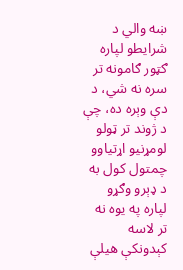ښه والي د شرایطو لپاره ګټور ګامونه تر سره نه شي، د دې وېره ده، چې د ژوند تر ټولو لومړنیو اړتیاوو چمتول کول به د ډېرو وګړو لپاره په یوه نه تر لاسه کېدونکې هیلې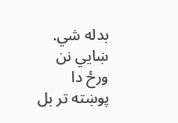بدله شي.
ښايي نن ورځ دا پوښته تر بل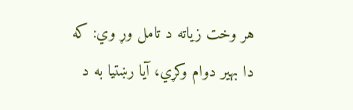هر وخت زیاته د تامل وړ وي: که دا بهیر دوام وکړي، آیا رښتیا به د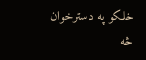خلکو په دسترخوان څه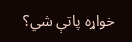خواړه پاتې شي؟